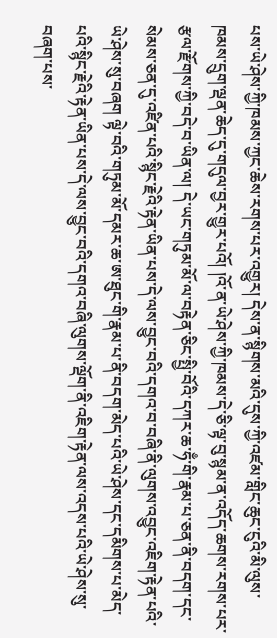པས་ཡེ་ཤེས་ཀྱི་ཁམས་ཀྱང་ཆེས་རགས་པར་འགྱུར། དེས་ན་སྙིགས་མའི་དུས་ཀྱི་འཛམ་གླིང་ཆུང་ངུའི་མི་ལུས་ཁམས་དྲུག་ལྡན་ཆེད་དུ་གདུལ་བྱར་གྱུར་པའོ། །འོ་ན་ཡེ་ཤེས་ཀྱི་ཁམས་དེ་ཅི་ལྟ་བུ་སྙམ་ན་འདོད་ཆགས་རགས་པར་རྩལ་རྫོགས་ཀྱི་བདེ་བ་ཡིན་ལ། དེ་ཡང་གཏུམ་མོ་ལ་བརྟེན་ཅིང་སྤྱི་བོའི་དཀར་ཆ་ཧྃ་གི་རྣམ་པ་ཅན་ནི་བདག་དང་སེམས་ཅན་དུ་འཛིན་པའི་སྙིང་རྗེའི་རྟེན་ཡིན་པས་དེ་ལས་བྱུང་བའི་དགའ་བ་བཞི་ནི་ལུགས་འབྱུང་འཇིག་རྟེན་པའི་ཡེ་ཤེས་སུ་བཞག ལྟེ་བའི་གཏུམ་མོ་དམར་ཆ་ཨ་ཐུང་གི་རྣམ་པ་ནི་བདག་མེད་པའི་ཡེ་ཤེས་དང་དམིགས་པ་མེད་པའི་སྙིང་རྗེའི་རྟེན་ཡིན་པས་དེ་ལས་བྱུང་བའི་དགའ་བཞི་ལུགས་ལྡོག་ནི་འཇིག་རྟེན་ལས་འདས་པའི་ཡེ་ཤེས་སུ་བཞག་པས་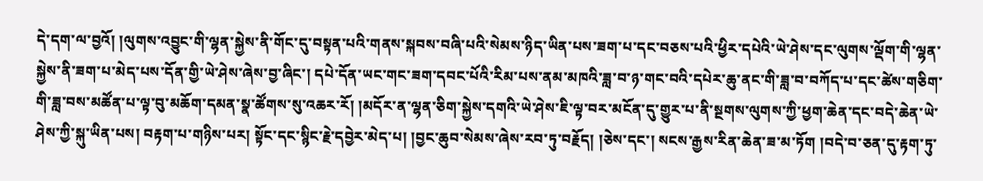དེ་དག་ལ་བྱའོ། །ལུགས་འབྱུང་གི་ལྷན་སྐྱེས་ནི་གོང་དུ་བསྟན་པའི་གནས་སྐབས་བཞི་པའི་སེམས་ཉིད་ཡིན་པས་ཟག་པ་དང་བཅས་པའི་ཕྱིར་དཔེའི་ཡེ་ཤེས་དང་ལུགས་ལྡོག་གི་ལྷན་སྐྱེས་ནི་ཟག་པ་མེད་པས་དོན་གྱི་ཡེ་ཤེས་ཞེས་བྱ་ཞིང་། དཔེ་དོན་ཡང་གང་ཟག་དབང་པོའི་རིམ་པས་ནམ་མཁའི་ཟླ་བ་ཉ་གང་བའི་དཔེར་ཆུ་ནང་གི་ཟླ་བ་བཀོད་པ་དང་ཚེས་གཅིག་གི་ཟླ་བས་མཚོན་པ་ལྟ་བུ་མཆོག་དམན་སྣ་ཚོགས་སུ་འཆར་རོ། །མདོར་ན་ལྷན་ཅིག་སྐྱེས་དགའི་ཡེ་ཤེས་ཇི་ལྟ་བར་མངོན་དུ་གྱུར་པ་ནི་སྔགས་ལུགས་ཀྱི་ཕྱག་ཆེན་དང་བདེ་ཆེན་ཡེ་ཤེས་ཀྱི་སྐུ་ཡིན་པས། བརྟག་པ་གཉིས་པར། སྟོང་དང་སྙིང་རྗེ་དབྱེར་མེད་པ། །བྱང་ཆུབ་སེམས་ཞེས་རབ་ཏུ་བརྗོད། །ཅེས་དང་། སངས་རྒྱས་རིན་ཆེན་ཟ་མ་ཏོག །བདེ་བ་ཅན་དུ་རྟག་ཏུ་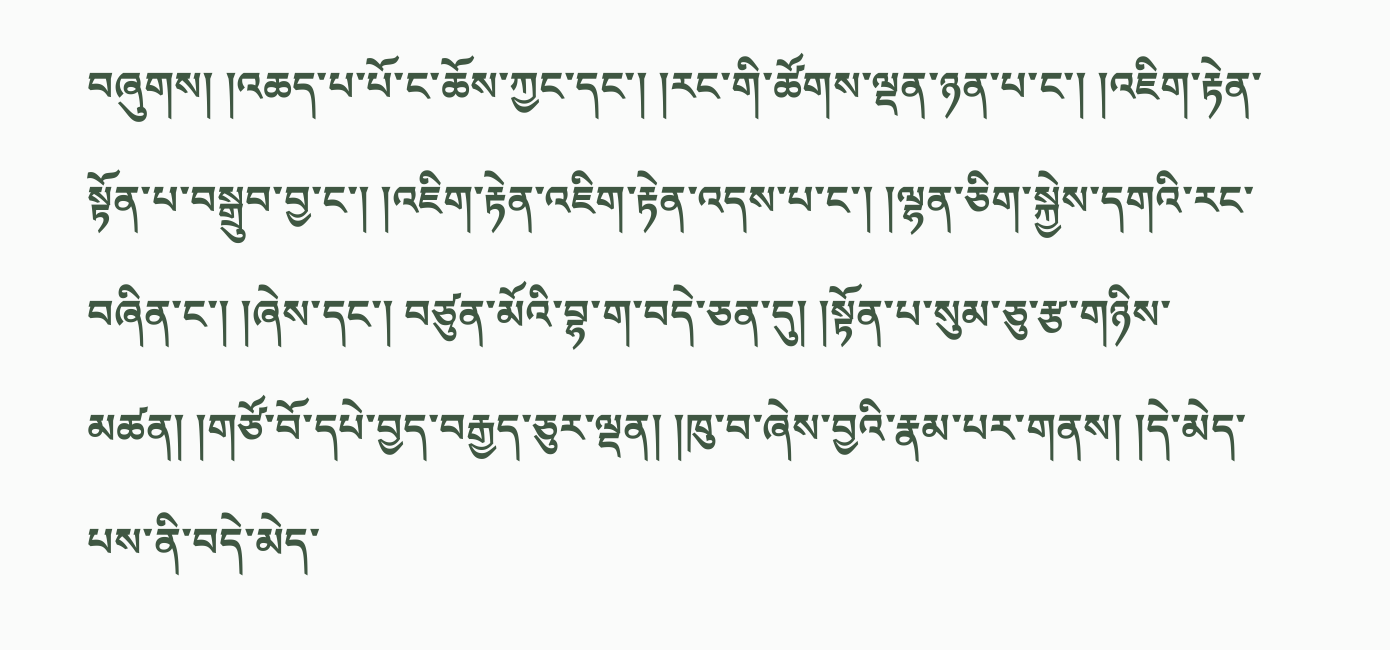བཞུགས། །འཆད་པ་པོ་ང་ཆོས་ཀྱང་དང་། །རང་གི་ཚོགས་ལྡན་ཉན་པ་ང་། །འཇིག་རྟེན་སྟོན་པ་བསྒྲུབ་བྱ་ང་། །འཇིག་རྟེན་འཇིག་རྟེན་འདས་པ་ང་། །ལྷན་ཅིག་སྐྱེས་དགའི་རང་བཞིན་ང་། །ཞེས་དང་། བཙུན་མོའི་བྷ་ག་བདེ་ཅན་དུ། །སྟོན་པ་སུམ་ཅུ་རྩ་གཉིས་མཚན། །གཙོ་བོ་དཔེ་བྱད་བརྒྱད་ཅུར་ལྡན། །ཁུ་བ་ཞེས་བྱའི་རྣམ་པར་གནས། །དེ་མེད་པས་ནི་བདེ་མེད་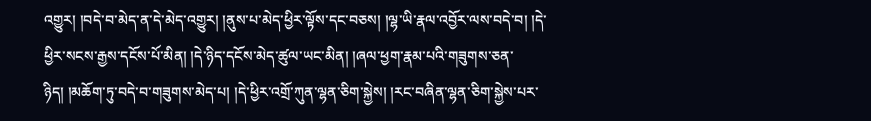འགྱུར། །བདེ་བ་མེད་ན་དེ་མེད་འགྱུར། །ནུས་པ་མེད་ཕྱིར་ལྟོས་དང་བཅས། །ལྷ་ཡི་རྣལ་འབྱོར་ལས་བདེ་བ། །དེ་ཕྱིར་སངས་རྒྱས་དངོས་པོ་མིན། །དེ་ཉིད་དངོས་མེད་ཚུལ་ཡང་མིན། །ཞལ་ཕྱག་རྣམ་པའི་གཟུགས་ཅན་ཉིད། །མཆོག་ཏུ་བདེ་བ་གཟུགས་མེད་པ། །དེ་ཕྱིར་འགྲོ་ཀུན་ལྷན་ཅིག་སྐྱེས། །རང་བཞིན་ལྷན་ཅིག་སྐྱེས་པར་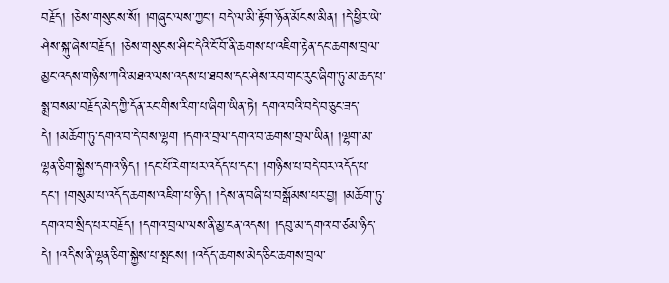བརྗོད། །ཅེས་གསུངས་སོ། །གཞུང་ལས་ཀྱང་། བདེ་ལ་མི་རྟོག་ཉོན་མོངས་མིན། །དེ་ཕྱིར་ཡེ་ཤེས་སྐུ་ཞེས་བརྗོད། །ཅེས་གསུངས་ཤིང་དེའི་ངོ་བོ་ནི་ཆགས་པ་འཇིག་རྟེན་དང་ཆགས་བྲལ་མྱང་འདས་གཉིས་ཀའི་མཐའ་ལས་འདས་པ་ཐབས་དང་ཤེས་རབ་གང་རུང་ཞིག་ཏུ་མ་ཆད་པ་སྨྲ་བསམ་བརྗོད་མེད་ཀྱི་དོན་རང་གིས་རིག་པ་ཞིག་ཡིན་ཏེ། དགའ་བའི་བདེ་བ་ཅུང་ཟད་དེ། །མཆོག་ཏུ་དགའ་བ་དེ་བས་ལྷག །དགའ་བྲལ་དགའ་བ་ཆགས་བྲལ་ཡིན། །ལྷག་མ་ལྷན་ཅིག་སྐྱེས་དགའ་ཉིད། །དང་པོ་རེག་པར་འདོད་པ་དང་། །གཉིས་པ་བདེ་བར་འདོད་པ་དང་། །གསུམ་པ་འདོད་ཆགས་འཇིག་པ་ཉིད། །དེས་ན་བཞི་པ་བསྒོམས་པར་བྱ། །མཆོག་ཏུ་དགའ་བ་སྲིད་པར་བརྗོད། །དགའ་བྲལ་ལས་ནི་མྱ་ངན་འདས། །དབུ་མ་དགའ་བ་ཙམ་ཉིད་དེ། །འདིས་ནི་ལྷན་ཅིག་སྐྱེས་པ་སྤངས། །འདོད་ཆགས་མེད་ཅིང་ཆགས་བྲལ་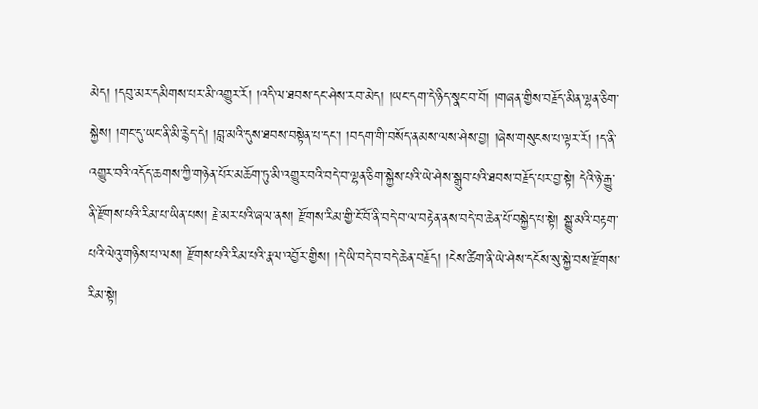མེད། །དབུ་མར་དམིགས་པར་མི་འགྱུར་རོ། །འདི་ལ་ཐབས་དང་ཤེས་རབ་མེད། །ཡང་དག་དེ་ཉིད་སྣང་བ་བོ། །གཞན་གྱིས་བརྗོད་མིན་ལྷན་ཅིག་སྐྱེས། །གང་དུ་ཡང་ནི་མི་རྙེད་དེ། །བླ་མའི་དུས་ཐབས་བསྟེན་པ་དང་། །བདག་གི་བསོད་ནམས་ལས་ཤེས་བྱ། །ཞེས་གསུངས་པ་ལྟར་རོ། །ད་ནི་འགྱུར་བའི་འདོད་ཆགས་ཀྱི་གཉེན་པོར་མཆོག་ཏུ་མི་འགྱུར་བའི་བདེ་བ་ལྷན་ཅིག་སྐྱེས་པའི་ཡེ་ཤེས་སྒྲུབ་པའི་ཐབས་བརྗོད་པར་བྱ་སྟེ། དེའི་ཉེ་རྒྱུ་ནི་རྫོགས་པའི་རིམ་པ་ཡིན་པས། རྗེ་མར་པའི་ཞལ་ནས། རྫོགས་རིམ་གྱི་ངོ་བོ་ནི་བདེ་བ་ལ་བརྟེན་ནས་བདེ་བ་ཆེན་པོ་བསྐྱེད་པ་སྟེ། སྒྱུ་མའི་བརྟག་པའི་ལེའུ་གཉིས་པ་ལས། རྫོགས་པའི་རིམ་པའི་རྣལ་འབྱོར་གྱིས། །དེ་ཡི་བདེ་བ་བདེ་ཆེན་བརྗོད། །ངེས་ཚིག་ནི་ཡེ་ཤེས་དངོས་སུ་སྐྱེ་བས་རྫོགས་རིམ་སྟེ།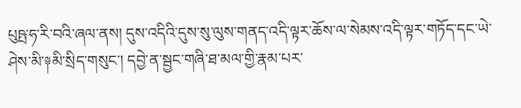པུཥྤ་ཧ་རི་བའི་ཞལ་ནས། དུས་འདིའི་དུས་སུ་ལུས་གནད་འདི་ལྟར་ཆོས་ལ་སེམས་འདི་ལྟར་གཏོད་དང་ཡེ་ཤེས་མི་༈མི་སྲིད་གསུང་། དབྱེ་ན་སྦྱང་གཞི་ཐ་མལ་གྱི་རྣམ་པར་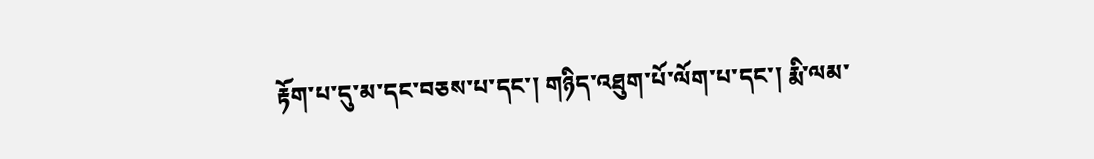རྟོག་པ་དུ་མ་དང་བཅས་པ་དང་། གཉིད་འཐུག་པོ་ལོག་པ་དང་། རྨི་ལམ་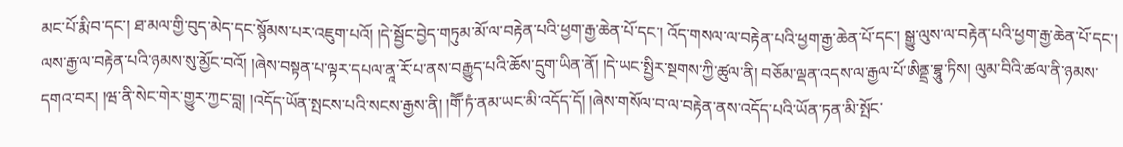མང་པོ་རྨི་བ་དང་། ཐ་མལ་གྱི་བུད་མེད་དང་སྙོམས་པར་འཇུག་པའོ། །དེ་སྦྱོང་བྱེད་གཏུམ་མོ་ལ་བརྟེན་པའི་ཕྱག་རྒྱ་ཆེན་པོ་དང་། འོད་གསལ་ལ་བརྟེན་པའི་ཕྱག་རྒྱ་ཆེན་པོ་དང་། སྒྱུ་ལུས་ལ་བརྟེན་པའི་ཕྱག་རྒྱ་ཆེན་པོ་དང་། ལས་རྒྱ་ལ་བརྟེན་པའི་ཉམས་སུ་མྱོང་བའོ། །ཞེས་བསྟན་པ་ལྟར་དཔལ་ནཱ་རོ་པ་ནས་བརྒྱུད་པའི་ཆོས་དྲུག་ཡིན་ནོ། །དེ་ཡང་སྤྱིར་སྔགས་ཀྱི་ཚུལ་ནི། བཅོམ་ལྡན་འདས་ལ་རྒྱལ་པོ་ཨིནྡྲ་བྷཱུ་ཏིས། ལུམ་བིའི་ཚལ་ནི་ཉམས་དགའ་བར། །ཝ་ནི་སེང་གེར་གྱུར་ཀྱང་བླ། །འདོད་ཡོན་སྤངས་པའི་སངས་རྒྱས་ནི། །གཽ་ཏཾ་ནམ་ཡང་མི་འདོད་དོ། །ཞེས་གསོལ་བ་ལ་བརྟེན་ནས་འདོད་པའི་ཡོན་ཏན་མི་སྤོང་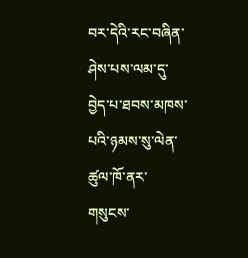བར་དེའི་རང་བཞིན་ཤེས་པས་ལམ་དུ་བྱེད་པ་ཐབས་མཁས་པའི་ཉམས་སུ་ལེན་ཚུལ་ཁོ་ནར་གསུངས་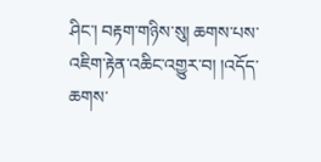ཤིང་། བརྟག་གཉིས་སུ། ཆགས་པས་འཇིག་རྟེན་འཆིང་འགྱུར་བ། །འདོད་ཆགས་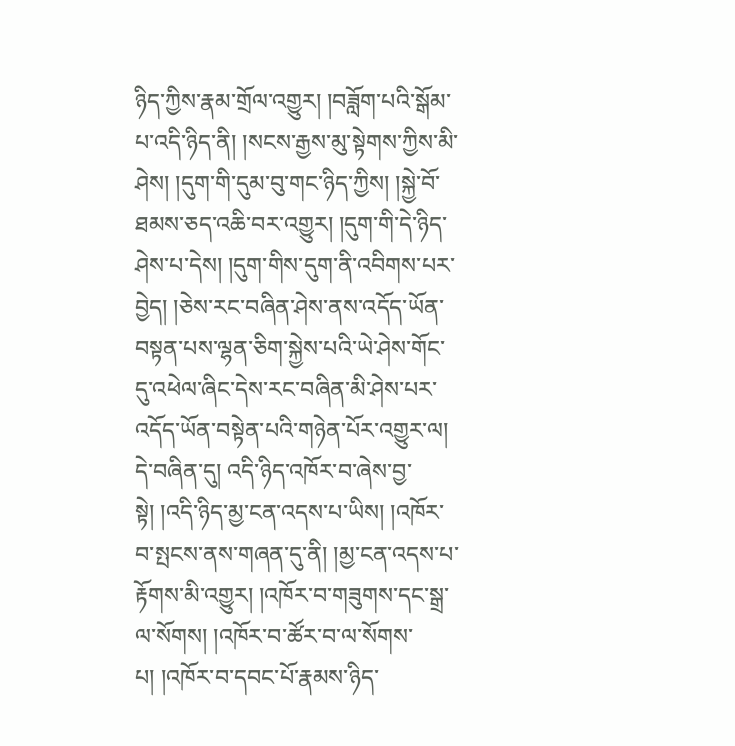ཉིད་ཀྱིས་རྣམ་གྲོལ་འགྱུར། །བཟློག་པའི་སྒོམ་པ་འདི་ཉིད་ནི། །སངས་རྒྱས་མུ་སྟེགས་ཀྱིས་མི་ཤེས། །དུག་གི་དུམ་བུ་གང་ཉིད་ཀྱིས། །སྐྱེ་བོ་ཐམས་ཅད་འཆི་བར་འགྱུར། །དུག་གི་དེ་ཉིད་ཤེས་པ་དེས། །དུག་གིས་དུག་ནི་འབིགས་པར་བྱེད། །ཅེས་རང་བཞིན་ཤེས་ནས་འདོད་ཡོན་བསྟན་པས་ལྷན་ཅིག་སྐྱེས་པའི་ཡེ་ཤེས་གོང་དུ་འཕེལ་ཞིང་དེས་རང་བཞིན་མི་ཤེས་པར་འདོད་ཡོན་བསྟེན་པའི་གཉེན་པོར་འགྱུར་ལ། དེ་བཞིན་དུ། འདི་ཉིད་འཁོར་བ་ཞེས་བྱ་སྟེ། །འདི་ཉིད་མྱ་ངན་འདས་པ་ཡིས། །འཁོར་བ་སྤངས་ནས་གཞན་དུ་ནི། །མྱ་ངན་འདས་པ་རྟོགས་མི་འགྱུར། །འཁོར་བ་གཟུགས་དང་སྒྲ་ལ་སོགས། །འཁོར་བ་ཚོར་བ་ལ་སོགས་པ། །འཁོར་བ་དབང་པོ་རྣམས་ཉིད་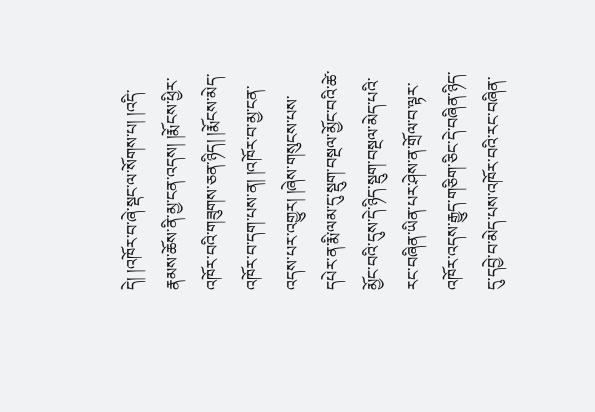དེ། །འཁོར་བ་ཞེ་སྡང་ལ་སོགས་པ། །འདི་རྣམས་ཆོས་ནི་མྱ་ངན་འདས། །རྨོངས་ཕྱིར་འཁོར་བའི་གཟུགས་ཅན་ཉིད། །རྨོངས་མེད་འཁོར་བ་དག་པས་ན། །འཁོར་བ་མྱ་ངན་འདས་པར་འགྱུར། །ཞེས་གསུངས་པས་དཔེར་ན་རྨི་ལམ་དུ་སྡུག་བསྔལ་མྱོང་བའི་ཚེ་མྱོང་བའི་དུས་དེ་ཉིད་སྡུག་བསྔལ་མེད་པའི་རང་བཞིན་ཡིན་པར་ཤེས་ན་གྲོལ་བ་ལྟར་འཁོར་འདས་རྒྱུད་གཅིག་ཅིང་དེ་བཞིན་ཉིད་དུ་དབྱེ་བ་མེད་པས་འཁོར་བའི་རང་བཞིན་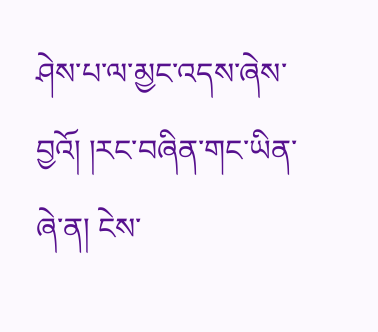ཤེས་པ་ལ་མྱང་འདས་ཞེས་བྱའོ། །རང་བཞིན་གང་ཡིན་ཞེ་ན། ངེས་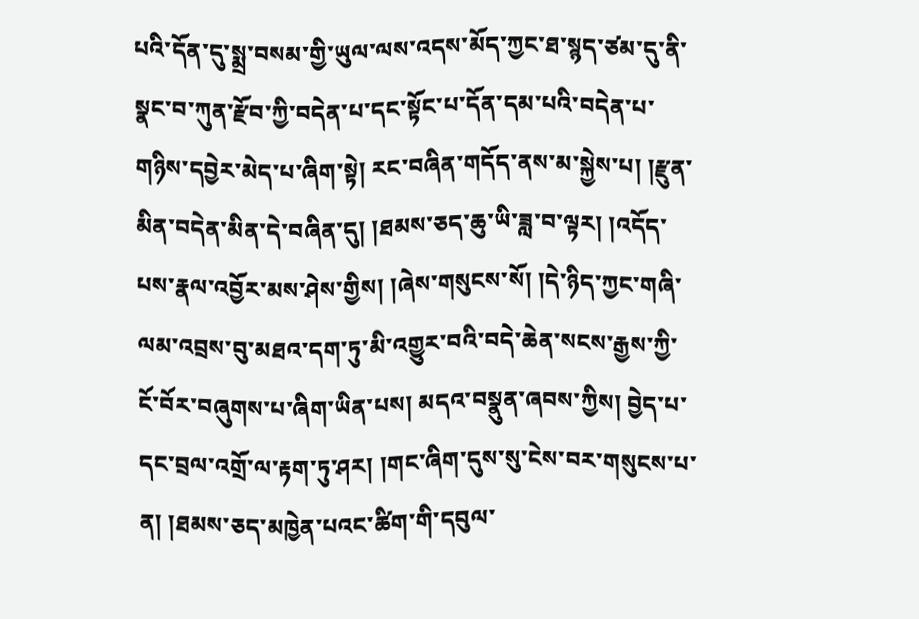པའི་དོན་དུ་སྨྲ་བསམ་གྱི་ཡུལ་ལས་འདས་མོད་ཀྱང་ཐ་སྙད་ཙམ་དུ་ནི་སྣང་བ་ཀུན་རྫོབ་ཀྱི་བདེན་པ་དང་སྟོང་པ་དོན་དམ་པའི་བདེན་པ་གཉིས་དབྱེར་མེད་པ་ཞིག་སྟེ། རང་བཞིན་གདོད་ནས་མ་སྐྱེས་པ། །རྫུན་མིན་བདེན་མིན་དེ་བཞིན་དུ། །ཐམས་ཅད་ཆུ་ཡི་ཟླ་བ་ལྟར། །འདོད་པས་རྣལ་འབྱོར་མས་ཤེས་གྱིས། །ཞེས་གསུངས་སོ། །དེ་ཉིད་ཀྱང་གཞི་ལམ་འབྲས་བུ་མཐའ་དག་ཏུ་མི་འགྱུར་བའི་བདེ་ཆེན་སངས་རྒྱས་ཀྱི་ངོ་བོར་བཞུགས་པ་ཞིག་ཡིན་པས། མདའ་བསྣུན་ཞབས་ཀྱིས། བྱེད་པ་དང་བྲལ་འགྲོ་ལ་རྟག་ཏུ་ཤར། །གང་ཞིག་དུས་སུ་ངེས་བར་གསུངས་པ་ན། །ཐམས་ཅད་མཁྱེན་པའང་ཚིག་གི་དབུལ་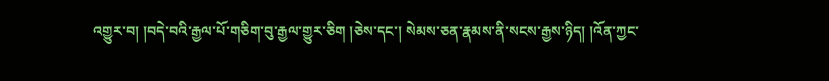འགྱུར་བ། །བདེ་བའི་རྒྱལ་པོ་གཅིག་བུ་རྒྱལ་གྱུར་ཅིག །ཅེས་དང་། སེམས་ཅན་རྣམས་ནི་སངས་རྒྱས་ཉིད། །འོན་ཀྱང་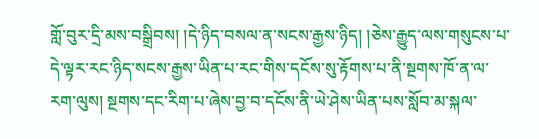གློ་བུར་དྲི་མས་བསྒྲིབས། །དེ་ཉིད་བསལ་ན་སངས་རྒྱས་ཉིད། །ཅེས་རྒྱུད་ལས་གསུངས་པ་དེ་ལྟར་རང་ཉིད་སངས་རྒྱས་ཡིན་པ་རང་གིས་དངོས་སུ་རྟོགས་པ་ནི་སྔགས་ཁོ་ན་ལ་རག་ལུས། སྔགས་དང་རིག་པ་ཞེས་བྱ་བ་དངོས་ནི་ཡེ་ཤེས་ཡིན་པས་སློབ་མ་སྐལ་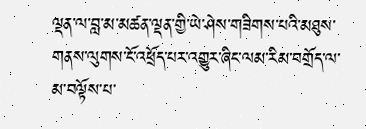ལྡན་ལ་བླ་མ་མཚན་ལྡན་གྱི་ཡེ་ཤེས་གཟིགས་པའི་མཐུས་གནས་ལུགས་ངོ་འཕྲོད་པར་འགྱུར་ཞིང་ལམ་རིམ་བགྲོད་ལ་མ་བལྟོས་པ་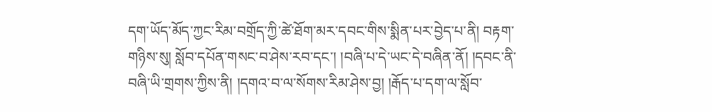དག་ཡོད་མོད་ཀྱང་རིམ་བགྲོད་ཀྱི་ཚེ་ཐོག་མར་དབང་གིས་སྨིན་པར་བྱེད་པ་ནི། བརྟག་གཉིས་སུ། སློབ་དཔོན་གསང་བ་ཤེས་རབ་དང་། །བཞི་པ་དེ་ཡང་དེ་བཞིན་ནོ། །དབང་ནི་བཞི་ཡི་གྲགས་ཀྱིས་ནི། །དགའ་བ་ལ་སོགས་རིམ་ཤེས་བྱ། །རྒོད་པ་དག་ལ་སློབ་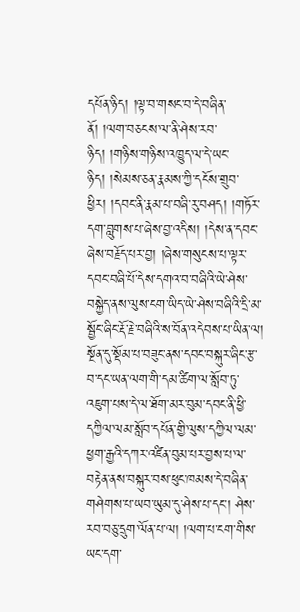དཔོན་ཉིད། །ལྟ་བ་གསང་བ་དེ་བཞིན་ནོ། །ལག་བཅངས་ལ་ནི་ཤེས་རབ་ཉིད། །གཉིས་གཉིས་འཁྱུད་ལ་དེ་ཡང་ཉིད། །སེམས་ཅན་རྣམས་ཀྱི་དངོས་གྲུབ་ཕྱིར། །དབང་ནི་རྣམ་པ་བཞི་རུ་བཤད། །གཏོར་དག་བླུགས་པ་ཞེས་བྱ་འདིས། །དེས་ན་དབང་ཞེས་བརྗོད་པར་བྱ། །ཞེས་གསུངས་པ་ལྟར་དབང་བཞི་པོ་དེས་དགའ་བ་བཞིའི་ཡེ་ཤེས་བསྐྱེད་ནས་ལུས་ངག་ཡིད་ཡེ་ཤེས་བཞིའི་དྲི་མ་སྦྱོང་ཞིང་རྡོ་རྗེ་བཞིའི་ས་བོན་འདེབས་པ་ཡིན་ལ། སྔོན་དུ་སྡོམ་པ་བཟུང་ནས་དབང་བསྐུར་ཞིང་རྩ་བ་དང་ཡན་ལག་གི་དམ་ཚིག་ལ་སློབ་ཏུ་འཇུག་པས་དེ་ལ་ཐོག་མར་བུམ་དབང་ནི་ཕྱི་དཀྱིལ་ལམ་སློབ་དཔོན་གྱི་ལུས་དཀྱིལ་ལམ་ཕྱག་རྒྱའི་དཀར་འཛིན་བུམ་པར་བྱས་པ་ལ་བརྟེན་ནས་བསྐུར་བས་ཕུང་ཁམས་དེ་བཞིན་གཤེགས་པ་ཡབ་ཡུམ་དུ་ཤེས་པ་དང་། ཤེས་རབ་བཅུ་དྲུག་ལོན་པ་ལ། །ལག་པ་ངག་གིས་ཡང་དག་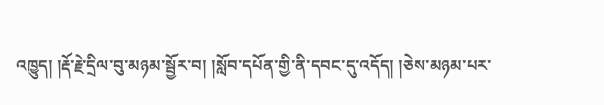འཁྱུད། །རྡོ་རྗེ་དྲིལ་བུ་མཉམ་སྦྱོར་བ། །སློབ་དཔོན་གྱི་ནི་དབང་དུ་འདོད། །ཅེས་མཉམ་པར་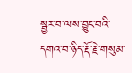སྦྱར་བ་ལས་བྱུང་བའི་དགའ་བ་ཉིད་རྡོ་རྗེ་གསུམ་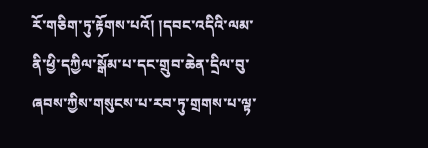རོ་གཅིག་ཏུ་རྟོགས་པའོ། །དབང་འདིའི་ལམ་ནི་ཕྱི་དཀྱིལ་སྒོམ་པ་དང་གྲུབ་ཆེན་དྲིལ་བུ་ཞབས་ཀྱིས་གསུངས་པ་རབ་ཏུ་གྲགས་པ་ལྟ་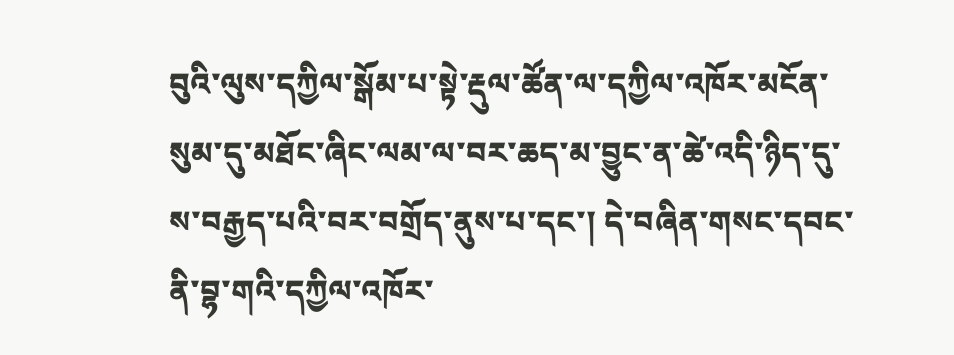བུའི་ལུས་དཀྱིལ་སྒོམ་པ་སྟེ་རྡུལ་ཚོན་ལ་དཀྱིལ་འཁོར་མངོན་སུམ་དུ་མཐོང་ཞིང་ལམ་ལ་བར་ཆད་མ་བྱུང་ན་ཚེ་འདི་ཉིད་དུ་ས་བརྒྱད་པའི་བར་བགྲོད་ནུས་པ་དང་། དེ་བཞིན་གསང་དབང་ནི་བྷ་གའི་དཀྱིལ་འཁོར་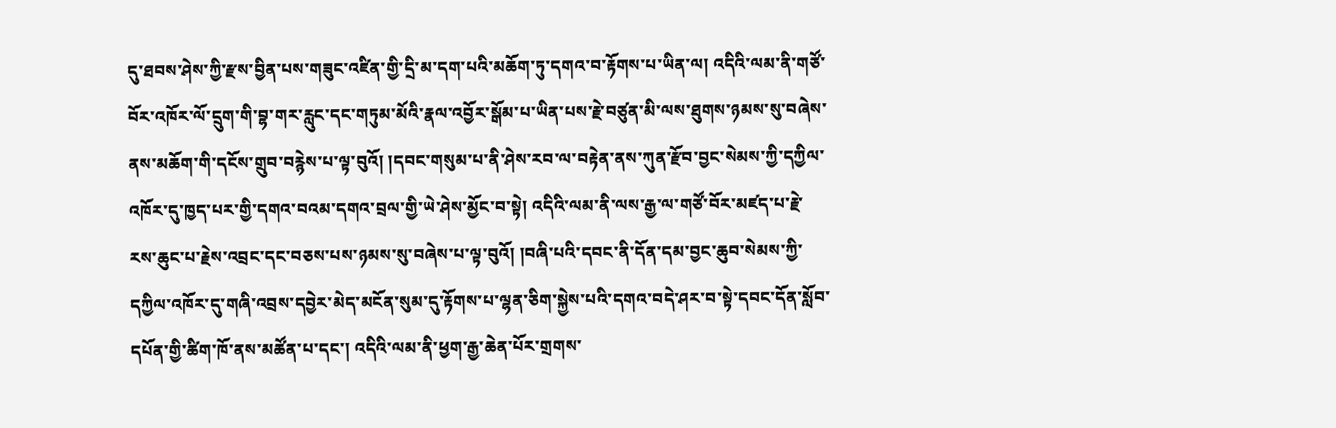དུ་ཐབས་ཤེས་ཀྱི་རྫས་བྱིན་པས་གཟུང་འཛིན་གྱི་དྲི་མ་དག་པའི་མཆོག་ཏུ་དགའ་བ་རྟོགས་པ་ཡིན་ལ། འདིའི་ལམ་ནི་གཙོ་བོར་འཁོར་ལོ་དྲུག་གི་བྷ་གར་རླུང་དང་གཏུམ་མོའི་རྣལ་འབྱོར་སྒོམ་པ་ཡིན་པས་རྗེ་བཙུན་མི་ལས་ཐུགས་ཉམས་སུ་བཞེས་ནས་མཆོག་གི་དངོས་གྲུབ་བརྙེས་པ་ལྟ་བུའོ། །དབང་གསུམ་པ་ནི་ཤེས་རབ་ལ་བརྟེན་ནས་ཀུན་རྫོབ་བྱང་སེམས་ཀྱི་དཀྱིལ་འཁོར་དུ་ཁྱད་པར་གྱི་དགའ་བའམ་དགའ་བྲལ་གྱི་ཡེ་ཤེས་མྱོང་བ་སྟེ། འདིའི་ལམ་ནི་ལས་རྒྱ་ལ་གཙོ་བོར་མཛད་པ་རྗེ་རས་ཆུང་པ་རྗེས་འབྲང་དང་བཅས་པས་ཉམས་སུ་བཞེས་པ་ལྟ་བུའོ། །བཞི་པའི་དབང་ནི་དོན་དམ་བྱང་ཆུབ་སེམས་ཀྱི་དཀྱིལ་འཁོར་དུ་གཞི་འབྲས་དབྱེར་མེད་མངོན་སུམ་དུ་རྟོགས་པ་ལྷན་ཅིག་སྐྱེས་པའི་དགའ་བདེ་ཤར་བ་སྟེ་དབང་དོན་སློབ་དཔོན་གྱི་ཚིག་ཁོ་ནས་མཚོན་པ་དང་། འདིའི་ལམ་ནི་ཕྱག་རྒྱ་ཆེན་པོར་གྲགས་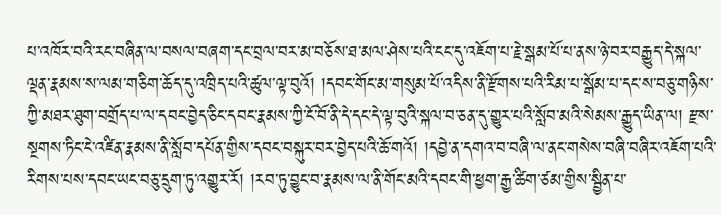པ་འཁོར་བའི་རང་བཞིན་ལ་བསལ་བཞག་དང་བྲལ་བར་མ་བཅོས་ཐ་མལ་ཤེས་པའི་ངང་དུ་འཇོག་པ་རྗེ་སྒམ་པོ་པ་ནས་ཉེ་བར་བརྒྱུད་དེ་སྐལ་ལྡན་རྣམས་ས་ལམ་གཅིག་ཆོད་དུ་འཁྲིད་པའི་ཚུལ་ལྟ་བུའོ། །དབང་གོང་མ་གསུམ་པོ་འདིས་ནི་རྫོགས་པའི་རིམ་པ་སྒོམ་པ་དང་ས་བཅུ་གཉིས་ཀྱི་མཐར་ཐུག་བགྲོད་པ་ལ་དབང་བྱེད་ཅིང་དབང་རྣམས་ཀྱི་ངོ་བོ་ནི་དེ་དང་དེ་ལྟ་བུའི་སྐལ་བ་ཅན་དུ་གྱུར་པའི་སློབ་མའི་སེམས་རྒྱུད་ཡིན་ལ། རྫས་སྔགས་ཏིང་ངེ་འཛིན་རྣམས་ནི་སློབ་དཔོན་གྱིས་དབང་བསྐུར་བར་བྱེད་པའི་ཆོ་གའོ། །དབྱེ་ན་དགའ་བ་བཞི་ལ་ནང་གསེས་བཞི་བཞིར་འཇོག་པའི་རིགས་པས་དབང་ཡང་བཅུ་དྲུག་ཏུ་འགྱུར་རོ། །རབ་ཏུ་བྱུང་བ་རྣམས་ལ་ནི་གོང་མའི་དབང་གི་ཕྱག་རྒྱ་ཚིག་ཙམ་གྱིས་སྦྱིན་པ་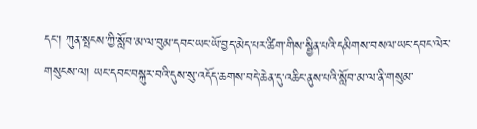དང་། ཀུན་སྤངས་ཀྱི་སློབ་མ་ལ་བུམ་དབང་ཡང་ཡོ་བྱད་མེད་པར་ཚིག་གིས་སྦྱིན་པའི་དམིགས་བསལ་ཡང་དབང་ལེར་གསུངས་ལ། ཡང་དབང་བསྐུར་བའི་དུས་སུ་འདོད་ཆགས་བདེ་ཆེན་དུ་འཆིང་ནུས་པའི་སློབ་མ་ལ་ནི་གསུམ་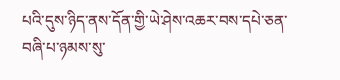པའི་དུས་ཉིད་ནས་དོན་གྱི་ཡེ་ཤེས་འཆར་བས་དཔེ་ཅན་བཞི་པ་ཉམས་སུ་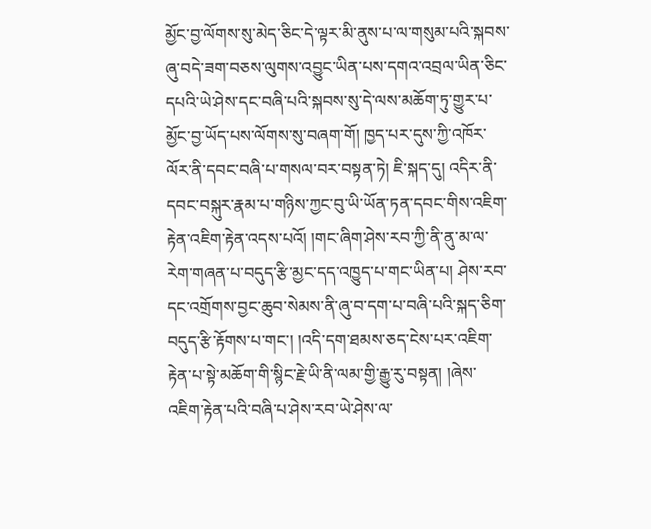མྱོང་བྱ་ལོགས་སུ་མེད་ཅིང་དེ་ལྟར་མི་ནུས་པ་ལ་གསུམ་པའི་སྐབས་ཞུ་བདེ་ཟག་བཅས་ལུགས་འབྱུང་ཡིན་པས་དགའ་འབྲལ་ཡིན་ཅིང་དཔའི་ཡེ་ཤེས་དང་བཞི་པའི་སྐབས་སུ་དེ་ལས་མཆོག་ཏུ་གྱུར་པ་མྱོང་བྱ་ཡོད་པས་ལོགས་སུ་བཞག་གོ། ཁྱད་པར་དུས་ཀྱི་འཁོར་ལོར་ནི་དབང་བཞི་པ་གསལ་བར་བསྟན་ཏེ། ཇི་སྐད་དུ། འདིར་ནི་དབང་བསྐུར་རྣམ་པ་གཉིས་ཀྱང་བུ་ཡི་ཡོན་ཏན་དབང་གིས་འཇིག་རྟེན་འཇིག་རྟེན་འདས་པའོ། །གང་ཞིག་ཤེས་རབ་ཀྱི་ནི་ནུ་མ་ལ་རེག་གཞན་པ་བདུད་རྩི་མྱང་དད་འཁྱུད་པ་གང་ཡིན་པ། ཤེས་རབ་དང་འགྲོགས་བྱང་ཆུབ་སེམས་ནི་ཞུ་བ་དག་པ་བཞི་པའི་སྐད་ཅིག་བདུད་རྩི་རྟོགས་པ་གང་། །འདི་དག་ཐམས་ཅད་ངེས་པར་འཇིག་རྟེན་པ་སྟེ་མཆོག་གི་སྙིང་རྗེ་ཡི་ནི་ལམ་གྱི་རྒྱུ་རུ་བསྟན། །ཞེས་འཇིག་རྟེན་པའི་བཞི་པ་ཤེས་རབ་ཡེ་ཤེས་ལ་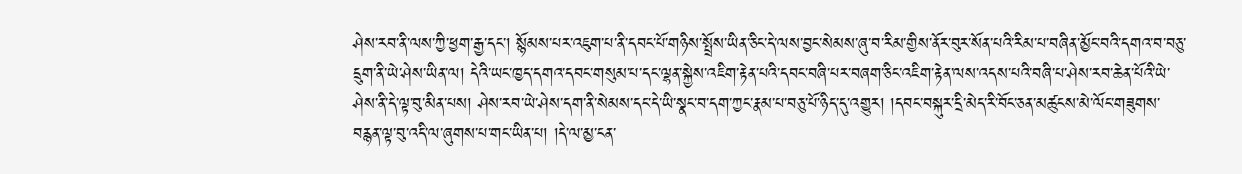ཤེས་རབ་ནི་ལས་ཀྱི་ཕྱག་རྒྱ་དང་། སྙོམས་པར་འཇུག་པ་ནི་དབང་པོ་གཉིས་སྤྲོས་ཡིན་ཅིང་དེ་ལས་བྱང་སེམས་ཞུ་བ་རིམ་གྱིས་ནོར་བུར་སོན་པའི་རིམ་པ་བཞིན་མྱོང་བའི་དགའ་བ་བཅུ་དྲུག་ནི་ཡེ་ཤེས་ཡིན་ལ། དེའི་ཡང་ཁྱད་དགའ་དབང་གསུམ་པ་དང་ལྷན་སྐྱེས་འཇིག་རྟེན་པའི་དབང་བཞི་པར་བཞག་ཅིང་འཇིག་རྟེན་ལས་འདས་པའི་བཞི་པ་ཤེས་རབ་ཆེན་པོའི་ཡེ་ཤེས་ནི་དེ་ལྟ་བུ་མིན་པས། ཤེས་རབ་ཡེ་ཤེས་དག་ནི་སེམས་དང་དེ་ཡི་སྣང་བ་དག་ཀྱང་རྣམ་པ་བཅུ་པོ་ཉིད་དུ་འགྱུར། །དབང་བསྐུར་དྲི་མེད་རི་བོང་ཅན་མཚུངས་མེ་ལོང་གཟུགས་བརྙན་ལྟ་བུ་འདི་ལ་ཞུགས་པ་གང་ཡིན་པ། །དེ་ལ་མྱ་ངན་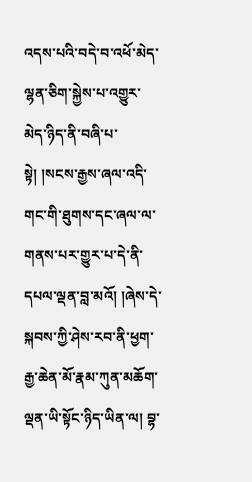འདས་པའི་བདེ་བ་འཕོ་མེད་ལྷན་ཅིག་སྐྱེས་པ་འགྱུར་མེད་ཉིད་ནི་བཞི་པ་སྟེ། །སངས་རྒྱས་ཞལ་འདི་གང་གི་ཐུགས་དང་ཞལ་ལ་གནས་པར་གྱུར་པ་དེ་ནི་དཔལ་ལྡན་བླ་མའོ། །ཞེས་དེ་སྐབས་ཀྱི་ཤེས་རབ་ནི་ཕྱག་རྒྱ་ཆེན་མོ་རྣམ་ཀུན་མཆོག་ལྡན་ཡི་སྟོང་ཉིད་ཡིན་ལ། བྷ་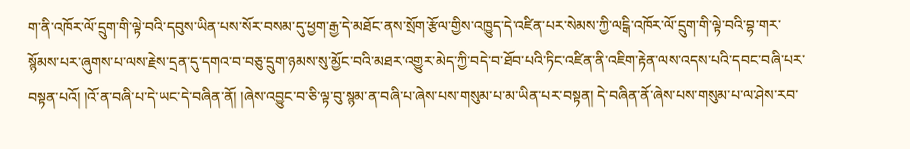ག་ནི་འཁོར་ལོ་དྲུག་གི་ལྟེ་བའི་དབུས་ཡིན་པས་སོར་བསམ་དུ་ཕྱག་རྒྱ་དེ་མཐོང་ནས་སྲོག་རྩོལ་གྱིས་འཁྱུད་དེ་འཛིན་པར་སེམས་ཀྱི་ལངྒི་འཁོར་ལོ་དྲུག་གི་ལྟེ་བའི་བྷ་གར་སྙོམས་པར་ཞུགས་པ་ལས་རྗེས་དྲན་དུ་དགའ་བ་བཅུ་དྲུག་ཉམས་སུ་མྱོང་བའི་མཐར་འགྱུར་མེད་ཀྱི་བདེ་བ་ཐོབ་པའི་ཏིང་འཛིན་ནི་འཇིག་རྟེན་ལས་འདས་པའི་དབང་བཞི་པར་བསྟན་པའོ། །འོ་ན་བཞི་པ་དེ་ཡང་དེ་བཞིན་ནོ། །ཞེས་འབྱུང་བ་ཅི་ལྟ་བུ་སྙམ་ན་བཞི་པ་ཞེས་པས་གསུམ་པ་མ་ཡིན་པར་བསྟན། དེ་བཞིན་ནོ་ཞེས་པས་གསུམ་པ་ལ་ཤེས་རབ་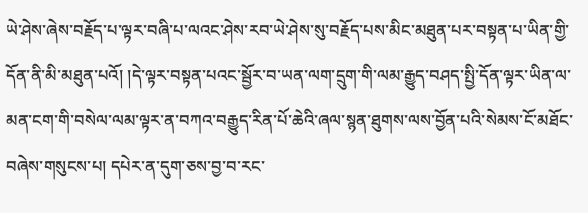ཡེ་ཤེས་ཞེས་བརྗོད་པ་ལྟར་བཞི་པ་ལའང་ཤེས་རབ་ཡེ་ཤེས་སུ་བརྗོད་པས་མིང་མཐུན་པར་བསྟན་པ་ཡིན་གྱི་དོན་ནི་མི་མཐུན་པའོ། །དེ་ལྟར་བསྟན་པའང་སྦྱོར་བ་ཡན་ལག་དྲུག་གི་ལམ་རྒྱུད་བཤད་སྤྱི་དོན་ལྟར་ཡིན་ལ་མན་ངག་གི་བསེལ་ལམ་ལྟར་ན་བཀའ་བརྒྱུད་རིན་པོ་ཆེའི་ཞལ་སྙན་ཐུགས་ལས་བྱོན་པའི་སེམས་ངོ་མཐོང་བཞེས་གསུངས་པ། དཔེར་ན་དུག་ཅས་བྱ་བ་རང་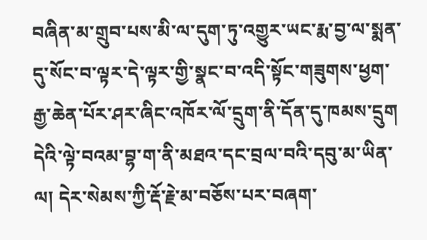བཞིན་མ་གྲུབ་པས་མི་ལ་དུག་ཏུ་འགྱུར་ཡང་རྨ་བྱ་ལ་སྨན་དུ་སོང་བ་ལྟར་དེ་ལྟར་གྱི་སྣང་བ་འདི་སྟོང་གཟུགས་ཕྱག་རྒྱ་ཆེན་པོར་ཤར་ཞིང་འཁོར་ལོ་དྲུག་ནི་དོན་དུ་ཁམས་དྲུག དེའི་ལྟེ་བའམ་བྷ་ག་ནི་མཐའ་དང་བྲལ་བའི་དབུ་མ་ཡིན་ལ། དེར་སེམས་ཀྱི་རྡོ་རྗེ་མ་བཅོས་པར་བཞག་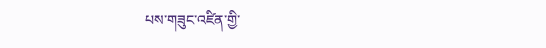པས་གཟུང་འཛིན་གྱི་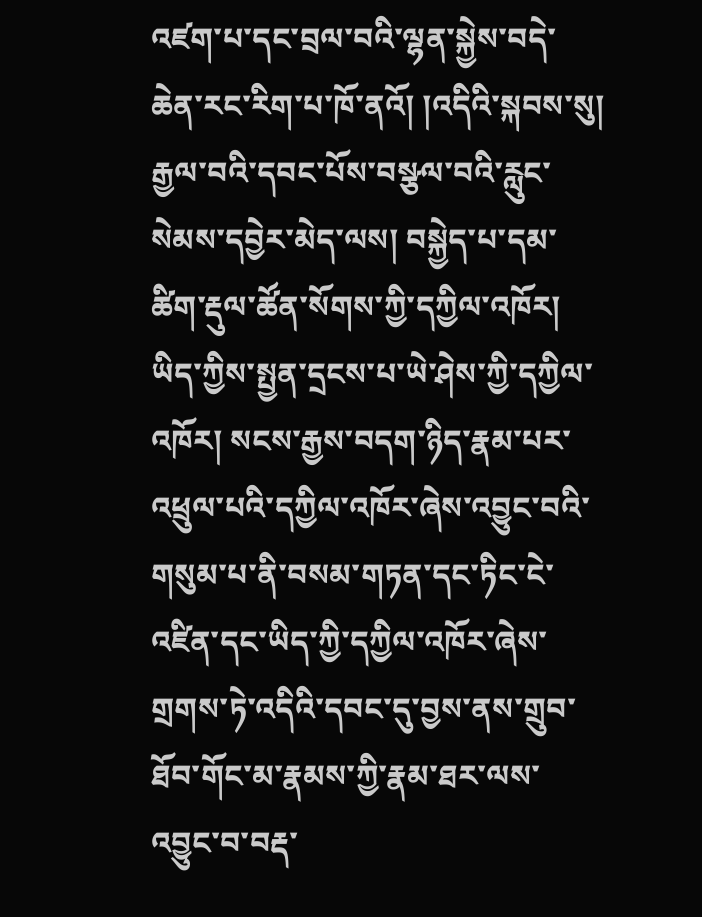འཛག་པ་དང་བྲལ་བའི་ལྷན་སྐྱེས་བདེ་ཆེན་རང་རིག་པ་ཁོ་ནའོ། །འདིའི་སྐབས་སུ། རྒྱལ་བའི་དབང་པོས་བསྩལ་བའི་རླུང་སེམས་དབྱེར་མེད་ལས། བསྐྱེད་པ་དམ་ཚིག་རྡུལ་ཚོན་སོགས་ཀྱི་དཀྱིལ་འཁོར། ཡིད་ཀྱིས་སྤྱན་དྲངས་པ་ཡེ་ཤེས་ཀྱི་དཀྱིལ་འཁོར། སངས་རྒྱས་བདག་ཉིད་རྣམ་པར་འཕྲུལ་པའི་དཀྱིལ་འཁོར་ཞེས་འབྱུང་བའི་གསུམ་པ་ནི་བསམ་གཏན་དང་ཏིང་ངེ་འཛིན་དང་ཡིད་ཀྱི་དཀྱིལ་འཁོར་ཞེས་གྲགས་ཏེ་འདིའི་དབང་དུ་བྱས་ནས་གྲུབ་ཐོབ་གོང་མ་རྣམས་ཀྱི་རྣམ་ཐར་ལས་འབྱུང་བ་བརྡ་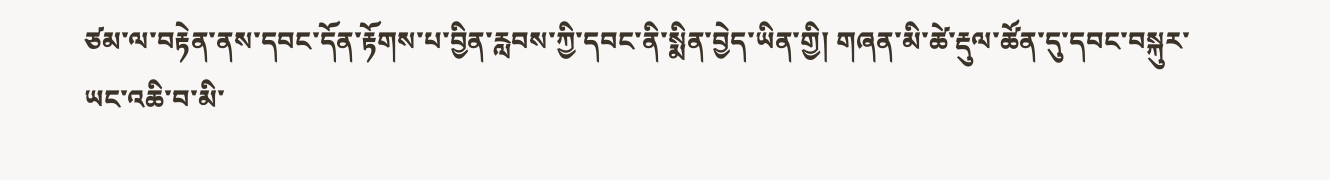ཙམ་ལ་བརྟེན་ནས་དབང་དོན་རྟོགས་པ་བྱིན་རླབས་ཀྱི་དབང་ནི་སྨིན་བྱེད་ཡིན་གྱི། གཞན་མི་ཚེ་རྡུལ་ཚོན་དུ་དབང་བསྐུར་ཡང་འཆི་བ་མི་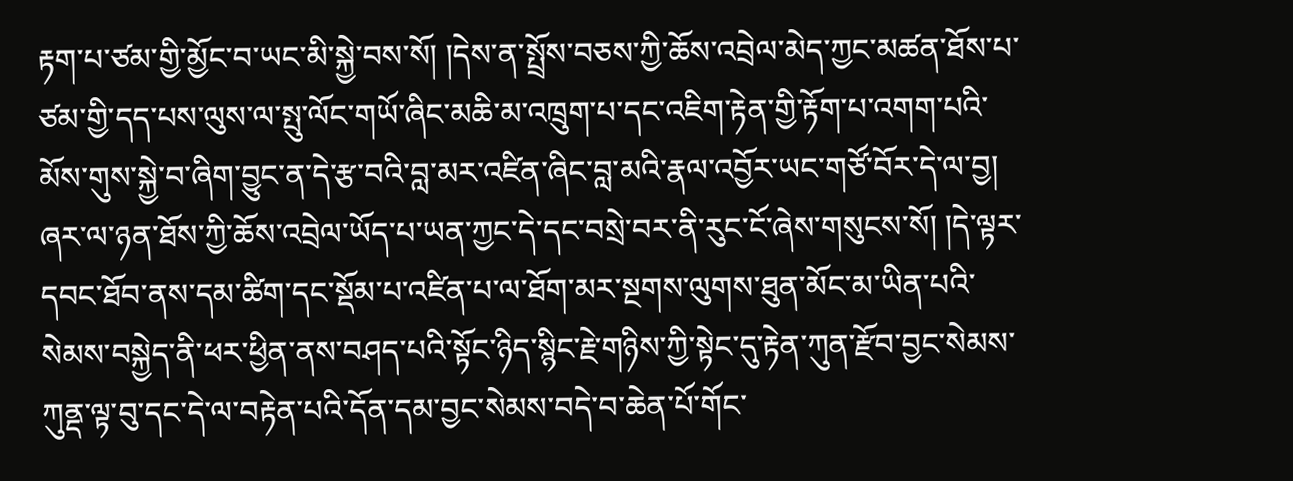རྟག་པ་ཙམ་གྱི་མྱོང་བ་ཡང་མི་སྐྱེ་བས་སོ། །དེས་ན་སྤྲོས་བཅས་ཀྱི་ཆོས་འབྲེལ་མེད་ཀྱང་མཚན་ཐོས་པ་ཙམ་གྱི་དད་པས་ལུས་ལ་སྤུ་ལོང་གཡོ་ཞིང་མཆི་མ་འཁྲུག་པ་དང་འཇིག་རྟེན་གྱི་རྟོག་པ་འགག་པའི་མོས་གུས་སྐྱེ་བ་ཞིག་བྱུང་ན་དེ་རྩ་བའི་བླ་མར་འཛིན་ཞིང་བླ་མའི་རྣལ་འབྱོར་ཡང་གཙོ་བོར་དེ་ལ་བྱ། ཞར་ལ་ཉན་ཐོས་ཀྱི་ཆོས་འབྲེལ་ཡོད་པ་ཡན་ཀྱང་དེ་དང་བསྲེ་བར་ནི་རུང་ངོ་ཞེས་གསུངས་སོ། །དེ་ལྟར་དབང་ཐོབ་ནས་དམ་ཚིག་དང་སྡོམ་པ་འཛིན་པ་ལ་ཐོག་མར་སྔགས་ལུགས་ཐུན་མོང་མ་ཡིན་པའི་སེམས་བསྐྱེད་ནི་ཕར་ཕྱིན་ནས་བཤད་པའི་སྟོང་ཉིད་སྙིང་རྗེ་གཉིས་ཀྱི་སྟེང་དུ་རྟེན་ཀུན་རྫོབ་བྱང་སེམས་ཀུནྡ་ལྟ་བུ་དང་དེ་ལ་བརྟེན་པའི་དོན་དམ་བྱང་སེམས་བདེ་བ་ཆེན་པོ་གོང་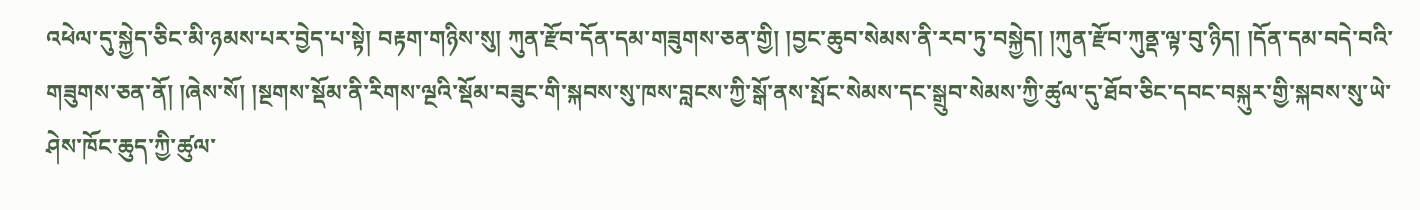འཕེལ་དུ་སྐྱེད་ཅིང་མི་ཉམས་པར་བྱེད་པ་སྟེ། བརྟག་གཉིས་སུ། ཀུན་རྫོབ་དོན་དམ་གཟུགས་ཅན་གྱི། །བྱང་ཆུབ་སེམས་ནི་རབ་ཏུ་བསྐྱེད། །ཀུན་རྫོབ་ཀུནྡ་ལྟ་བུ་ཉིད། །དོན་དམ་བདེ་བའི་གཟུགས་ཅན་ནོ། །ཞེས་སོ། །སྔགས་སྡོམ་ནི་རིགས་ལྔའི་སྡོམ་བཟུང་གི་སྐབས་སུ་ཁས་བླངས་ཀྱི་སྒོ་ནས་སྤོང་སེམས་དང་སྒྲུབ་སེམས་ཀྱི་ཚུལ་དུ་ཐོབ་ཅིང་དབང་བསྐུར་གྱི་སྐབས་སུ་ཡེ་ཤེས་ཁོང་ཆུད་ཀྱི་ཚུལ་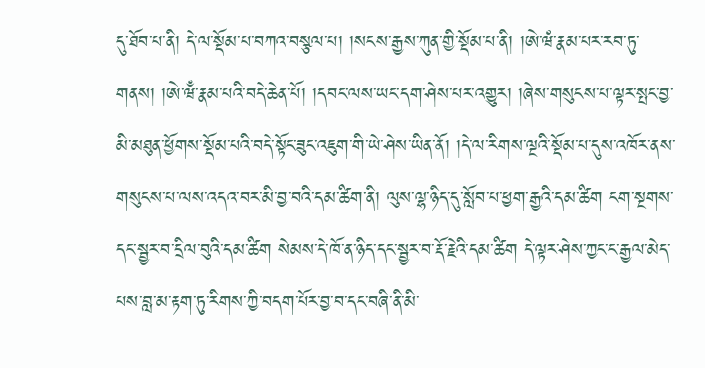དུ་ཐོབ་པ་ནི། དེ་ལ་སྡོམ་པ་བཀའ་བསྩལ་པ། །སངས་རྒྱས་ཀུན་གྱི་སྡོམ་པ་ནི། །ཨེ་ཝཾ་རྣམ་པར་རབ་ཏུ་གནས། །ཨེ་ཝྃ་རྣམ་པའི་བདེ་ཆེན་པོ། །དབང་ལས་ཡང་དག་ཤེས་པར་འགྱུར། །ཞེས་གསུངས་པ་ལྟར་སྤང་བྱ་མི་མཐུན་ཕྱོགས་སྡོམ་པའི་བདེ་སྟོང་ཟུང་འཇུག་གི་ཡེ་ཤེས་ཡིན་ནོ། །དེ་ལ་རིགས་ལྔའི་སྡོམ་པ་དུས་འཁོར་ནས་གསུངས་པ་ལས་འདའ་བར་མི་བྱ་བའི་དམ་ཚིག་ནི། ལུས་ལྷ་ཉིད་དུ་སློབ་པ་ཕྱག་རྒྱའི་དམ་ཚིག ངག་སྔགས་དང་སྦྱར་བ་དྲིལ་བུའི་དམ་ཚིག སེམས་དེ་ཁོ་ན་ཉིད་དང་སྦྱར་བ་རྡོ་རྗེའི་དམ་ཚིག དེ་ལྟར་ཤེས་ཀྱང་ང་རྒྱལ་མེད་པས་བླ་མ་རྟག་ཏུ་རིགས་ཀྱི་བདག་པོར་བྱ་བ་དང་བཞི་ནི་མི་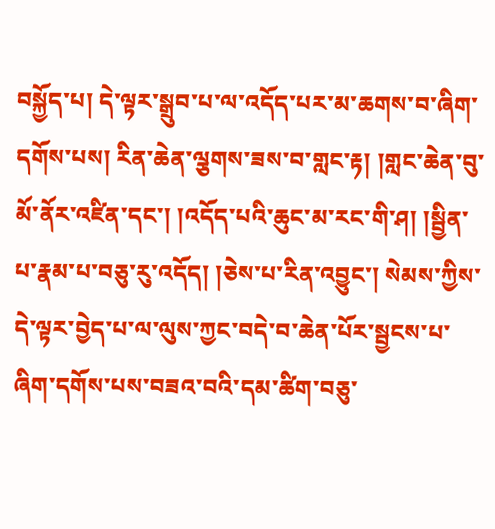བསྐྱོད་པ། དེ་ལྟར་སྒྲུབ་པ་ལ་འདོད་པར་མ་ཆགས་བ་ཞིག་དགོས་པས། རིན་ཆེན་ལྕགས་ཟས་བ་གླང་རྟ། །གླང་ཆེན་བུ་མོ་ནོར་འཛིན་དང་། །འདོད་པའི་ཆུང་མ་རང་གི་ཤ། །སྦྱིན་པ་རྣམ་པ་བཅུ་རུ་འདོད། །ཅེས་པ་རིན་འབྱུང་། སེམས་ཀྱིས་དེ་ལྟར་བྱེད་པ་ལ་ལུས་ཀྱང་བདེ་བ་ཆེན་པོར་སྦྱངས་པ་ཞིག་དགོས་པས་བཟའ་བའི་དམ་ཚིག་བཅུ་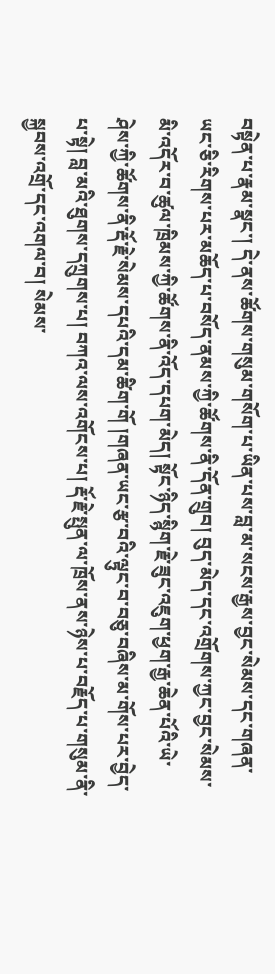བསྟེན་པ་རྣམ་སྣང་། དེ་ནས་ཚོགས་གསུམ་གསོག་པ་ཡིན་པས་བླ་མ་སངས་རྒྱས་བྱང་སེམས་དང་གཞན་ཡང་ཅི་རིགས་པར་མཆོད་པ་བསོད་ནམས་ཀྱི་ཚོགས་ནི་དོན་གྲུབ། བུད་མེད་དང་འགྲོགས་ཀྱང་བྱང་སེམས་མི་འདོར་བ་ཚུལ་ཁྲིམས་ཀྱི་ཚོགས་ནི་འོད་དཔག་མེད། སྟོང་ཉིད་སྙིག་རྗེ་ཟུང་འཇུག་ཕྱག་རྒྱ་ཆེན་པོའི་ཡེ་ཤེས་ཀྱི་ཚོགས་ནི་རྡོ་རྗེ་སེམས་དཔའི་དམ་ཚིག་གོ །གཞན་ཡང་རྩ་བའི་ལྟུང་བ་བཅུ་བཞིས་མ་གོས་པར་བྱེད་པ་སྟེ། བླ་མའི་ཐུགས་དཀྲུགས་པ། བཀའ་ལས་འགོངས་པ། རྡོ་རྗེ་སྤུན་ལ་ཁྲོས་ནས་ཉེས་པ་བརྗོད་པ་གསུམ་ནི་སྐྱབས་འགྲོ་དང་འགལ་བ། སེམས་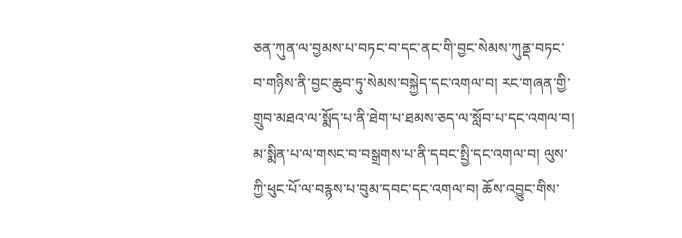ཅན་ཀུན་ལ་བྱམས་པ་བཏང་བ་དང་ནང་གི་བྱང་སེམས་ཀུནྡ་བཏང་བ་གཉིས་ནི་བྱང་ཆུབ་ཏུ་སེམས་བསྐྱེད་དང་འགལ་བ། རང་གཞན་གྱི་གྲུབ་མཐའ་ལ་སྨོད་པ་ནི་ཐེག་པ་ཐམས་ཅད་ལ་སློབ་པ་དང་འགལ་བ། མ་སྨིན་པ་ལ་གསང་བ་བསྒྲགས་པ་ནི་དབང་སྤྱི་དང་འགལ་བ། ལུས་ཀྱི་ཕུང་པོ་ལ་བརྙས་པ་བུམ་དབང་དང་འགལ་བ། ཆོས་འབྱུང་གིས་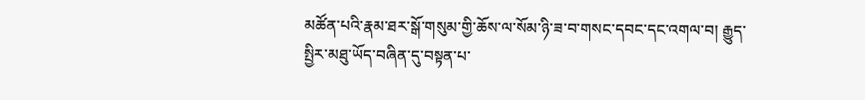མཚོན་པའི་རྣམ་ཐར་སྒོ་གསུམ་གྱི་ཆོས་ལ་སོམ་ཉི་ཟ་བ་གསང་དབང་དང་འགལ་བ། རྒྱུད་སྤྱིར་མཐུ་ཡོད་བཞིན་དུ་བསྟན་པ་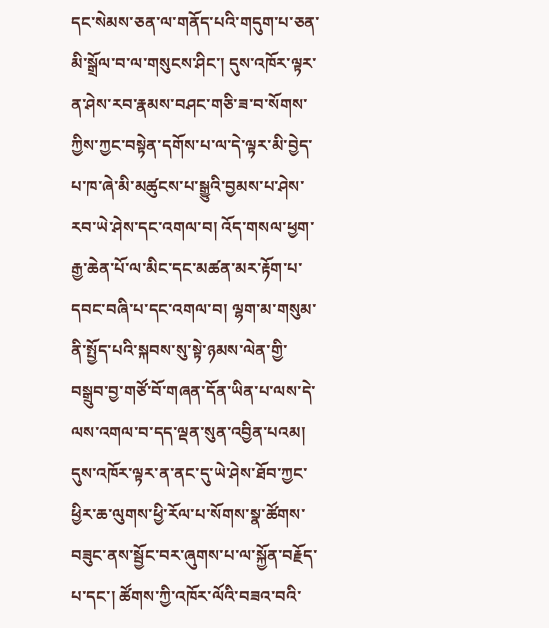དང་སེམས་ཅན་ལ་གནོད་པའི་གདུག་པ་ཅན་མི་སྒྲོལ་བ་ལ་གསུངས་ཤིང་། དུས་འཁོར་ལྟར་ན་ཤེས་རབ་རྣམས་བཤང་གཅི་ཟ་བ་སོགས་ཀྱིས་ཀྱང་བསྟེན་དགོས་པ་ལ་དེ་ལྟར་མི་བྱེད་པ་ཁ་ཞེ་མི་མཚུངས་པ་སྒྱུའི་བྱམས་པ་ཤེས་རབ་ཡེ་ཤེས་དང་འགལ་བ། འོད་གསལ་ཕྱག་རྒྱ་ཆེན་པོ་ལ་མིང་དང་མཚན་མར་རྟོག་པ་དབང་བཞི་པ་དང་འགལ་བ། ལྷག་མ་གསུམ་ནི་སྤྱོད་པའི་སྐབས་སུ་སྟེ་ཉམས་ལེན་གྱི་བསྒྲུབ་བྱ་གཙོ་བོ་གཞན་དོན་ཡིན་པ་ལས་དེ་ལས་འགལ་བ་དད་ལྡན་སུན་འབྱིན་པའམ། དུས་འཁོར་ལྟར་ན་ནང་དུ་ཡེ་ཤེས་ཐོབ་ཀྱང་ཕྱིར་ཆ་ལུགས་ཕྱི་རོལ་པ་སོགས་སྣ་ཚོགས་བཟུང་ནས་སྦྱོང་བར་ཞུགས་པ་ལ་སྐྱོན་བརྗོད་པ་དང་། ཚོགས་ཀྱི་འཁོར་ལོའི་བཟའ་བའི་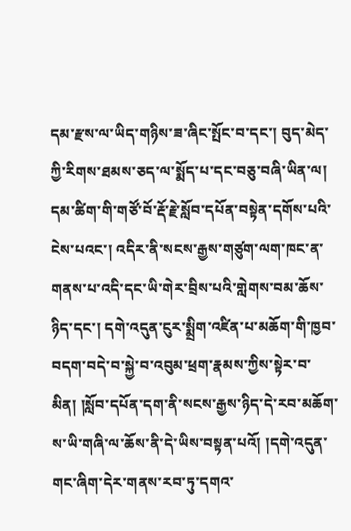དམ་རྫས་ལ་ཡིད་གཉིས་ཟ་ཞིང་སྤོང་བ་དང་། བུད་མེད་ཀྱི་རིགས་ཐམས་ཅད་ལ་སྨོད་པ་དང་བཅུ་བཞི་ཡིན་ལ། དམ་ཚིག་གི་གཙོ་བོ་རྡོ་རྗེ་སློབ་དཔོན་བསྟེན་དགོས་པའི་ངེས་པའང་། འདིར་ནི་སངས་རྒྱས་གཙུག་ལག་ཁང་ན་གནས་པ་འདི་དང་ཡི་གེར་བྲིས་པའི་གླེགས་བམ་ཆོས་ཉིད་དང་། དགེ་འདུན་ངུར་སྨྲིག་འཛིན་པ་མཆོག་གི་ཁྱབ་བདག་བདེ་བ་སྐྱེ་བ་འབུམ་ཕྲག་རྣམས་ཀྱིས་སྟེར་བ་མིན། །སློབ་དཔོན་དག་ནི་སངས་རྒྱས་ཉིད་དེ་རབ་མཆོག་ས་ཡི་གཞི་ལ་ཆོས་ནི་དེ་ཡིས་བསྟན་པའོ། །དགེ་འདུན་གང་ཞིག་དེར་གནས་རབ་ཏུ་དགའ་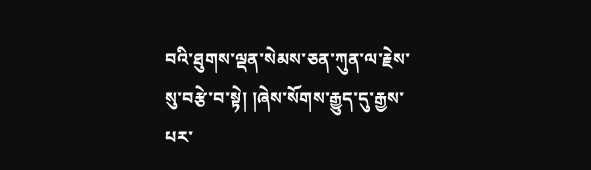བའི་ཐུགས་ལྡན་སེམས་ཅན་ཀུན་ལ་རྗེས་སུ་བརྩེ་བ་སྟེ། །ཞེས་སོགས་རྒྱུད་དུ་རྒྱས་པར་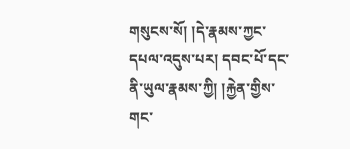གསུངས་སོ། །དེ་རྣམས་ཀྱང་དཔལ་འདུས་པར། དབང་པོ་དང་ནི་ཡུལ་རྣམས་ཀྱི། །རྐྱེན་གྱིས་གང་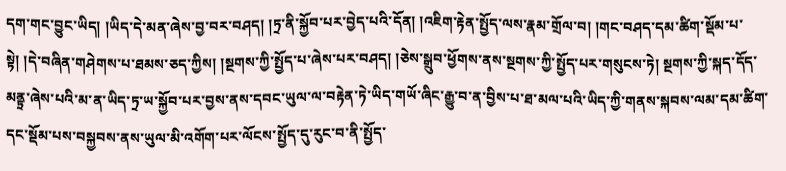དག་གང་བྱུང་ཡིད། །ཡིད་དེ་མན་ཞེས་བྱ་བར་བཤད། །ཏྲ་ནི་སྐྱོབ་པར་བྱེད་པའི་དོན། །འཇིག་རྟེན་སྤྱོད་ལས་རྣམ་གྲོལ་བ། །གང་བཤད་དམ་ཚིག་སྡོམ་པ་སྟེ། །དེ་བཞིན་གཤེགས་པ་ཐམས་ཅད་ཀྱིས། །སྔགས་ཀྱི་སྤྱོད་པ་ཞེས་པར་བཤད། །ཅེས་སྒྲུབ་ཕྱོགས་ནས་སྔགས་ཀྱི་སྤྱོད་པར་གསུངས་ཏེ། སྔགས་ཀྱི་སྐད་དོད་མནྟྲ་ཞེས་པའི་མ་ན་ཡིད་ཏྲ་ཡ་སྐྱོབ་པར་བྱས་ནས་དབང་ཡུལ་ལ་བརྟེན་ཏེ་ཡིད་གཡོ་ཞིང་རྒྱུ་བ་ན་བྱིས་པ་ཐ་མལ་པའི་ཡིད་ཀྱི་གནས་སྐབས་ལམ་དམ་ཚིག་དང་སྡོམ་པས་བསྐྱབས་ནས་ཡུལ་མི་འགོག་པར་ལོངས་སྤྱོད་དུ་རུང་བ་ནི་སྤྱོད་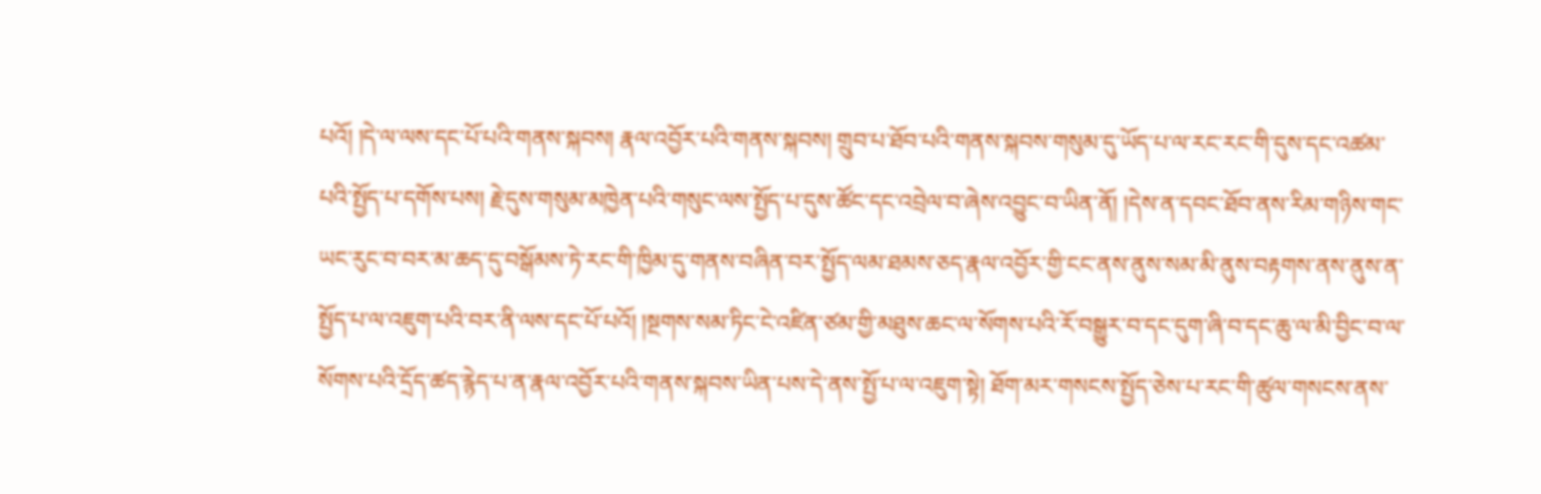པའོ། །དེ་ལ་ལས་དང་པོ་པའི་གནས་སྐབས། རྣལ་འབྱོར་པའི་གནས་སྐབས། གྲུབ་པ་ཐོབ་པའི་གནས་སྐབས་གསུམ་དུ་ཡོད་པ་ལ་རང་རང་གི་དུས་དང་འཚམ་པའི་སྤྱོད་པ་དགོས་པས། རྗེ་དུས་གསུམ་མཁྱེན་པའི་གསུང་ལས་སྤྱོད་པ་དུས་ཚོང་དང་འབྲེལ་བ་ཞེས་འབྱུང་བ་ཡིན་ནོ། །དེས་ན་དབང་ཐོབ་ནས་རིམ་གཉིས་གང་ཡང་རུང་བ་བར་མ་ཆད་དུ་བསྒོམས་ཏེ་རང་གི་ཁྱིམ་དུ་གནས་བཞིན་བར་སྤྱོད་ལམ་ཐམས་ཅད་རྣལ་འབྱོར་གྱི་ངང་ནས་ནུས་སམ་མི་ནུས་བརྟགས་ནས་ནུས་ན་སྤྱོད་པ་ལ་འཇུག་པའི་བར་ནི་ལས་དང་པོ་པའོ། །སྔགས་སམ་ཏིང་ངེ་འཛིན་ཙམ་གྱི་མཐུས་ཆང་ལ་སོགས་པའི་རོ་བསྒྱུར་བ་དང་དུག་ཞི་བ་དང་ཆུ་ལ་མི་བྱིང་བ་ལ་སོགས་པའི་དྲོད་ཚད་རྙེད་པ་ན་རྣལ་འབྱོར་པའི་གནས་སྐབས་ཡིན་པས་དེ་ནས་སྤྱོ་པ་ལ་འཇུག་སྟེ། ཐོག་མར་གསངས་སྤྱོད་ཅེས་པ་རང་གི་ཚུལ་གསངས་ནས་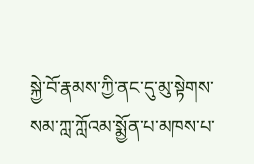སྐྱེ་བོ་རྣམས་ཀྱི་ནང་དུ་མུ་སྟེགས་སམ་ཀླ་ཀློའམ་སྨྱོན་པ་མཁས་པ་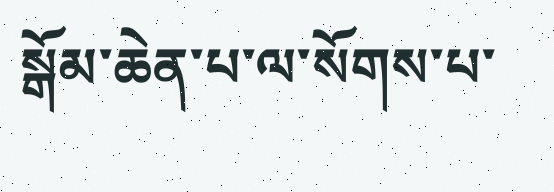སྒོམ་ཆེན་པ་ལ་སོགས་པ་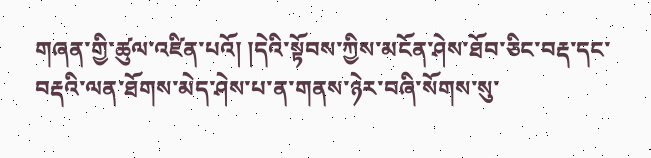གཞན་གྱི་ཚུལ་འཛིན་པའོ། །དེའི་སྟོབས་ཀྱིས་མངོན་ཤེས་ཐོབ་ཅིང་བརྡ་དང་བརྡའི་ལན་ཐོགས་མེད་ཤེས་པ་ན་གནས་ཉེར་བཞི་སོགས་སུ་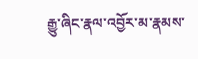རྒྱུ་ཞིང་རྣལ་འབྱོར་མ་རྣམས་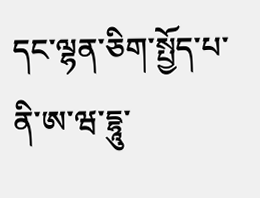དང་ལྷན་ཅིག་སྤྱོད་པ་ནི་ཨ་ཝ་དྷཱུ་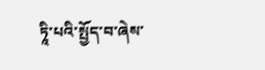ཏཱི་པའི་སྤྱོད་བ་ཞེས་